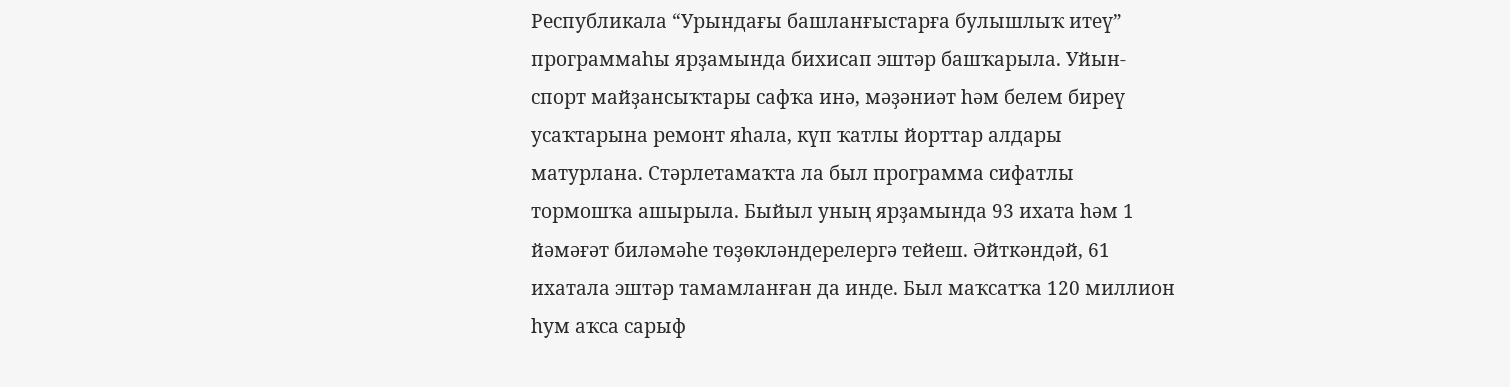Республикала “Урындағы башланғыстарға булышлыҡ итеү” программаһы ярҙамында бихисап эштәр башҡарыла. Уйын-спорт майҙансыҡтары сафҡа инә, мәҙәниәт һәм белем биреү усаҡтарына ремонт яһала, күп ҡатлы йорттар алдары матурлана. Стәрлетамаҡта ла был программа сифатлы тормошҡа ашырыла. Быйыл уның ярҙамында 93 ихата һәм 1 йәмәғәт биләмәһе төҙөкләндерелергә тейеш. Әйткәндәй, 61 ихатала эштәр тамамланған да инде. Был маҡсатҡа 120 миллион һум аҡса сарыф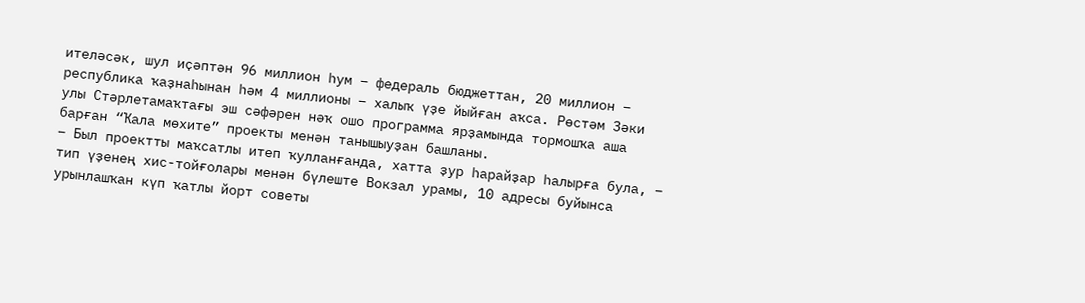ителәсәк, шул иҫәптән 96 миллион һум – федераль бюджеттан, 20 миллион – республика ҡаҙнаһынан һәм 4 миллионы – халыҡ үҙе йыйған аҡса. Рөстәм Зәки улы Стәрлетамаҡтағы эш сәфәрен нәҡ ошо программа ярҙамында тормошҡа аша барған “Ҡала мөхите” проекты менән танышыуҙан башланы.
– Был проектты маҡсатлы итеп ҡулланғанда, хатта ҙур һарайҙар һалырға була, – тип үҙенең хис-тойғолары менән бүлеште Вокзал урамы, 10 адресы буйынса урынлашҡан күп ҡатлы йорт советы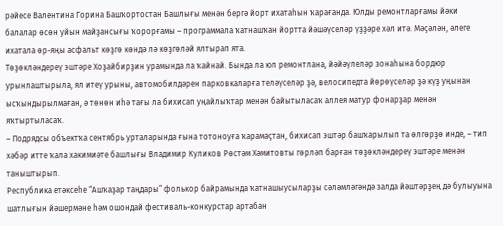рәйесе Валентина Горина Башҡортостан Башлығы менән бергә йорт ихатаһын ҡарағанда. Юлды ремонтларғамы йәки балалар өсөн уйын майҙансығы ҡорорғамы – программала ҡатнашҡан йортта йәшәүселәр үҙҙәре хәл итә. Мәҫәлән, әлеге ихатала өр-яңы асфальт көҙгө көндә лә көҙгөләй ялтырап ята.
Төҙөкләндереү эштәре Хоҙайбирҙин урамында ла ҡайнай. Бында ла юл ремонтлана, йәйәүлеләр зонаһына бордюр урынлаштырыла, ял итеү урыны, автомобилдәрен парковкаларға теләүселәр ҙә, велосипедта йөрөүселәр ҙә күҙ уңынан ысҡындырылмаған, ә төнөн иһә тағы ла бихисап уңайлыҡтар менән байытыласаҡ аллея матур фонарҙар менән яҡтыртыласаҡ.
– Подрядсы объектҡа сентябрь урталарында ғына тотоноуға ҡарамаҫтан, бихисап эштәр башҡарылып та өлгөрҙө инде, – тип хәбәр итте ҡала хакимиәте башлығы Владимир Куликов Рөстәм Хәмитовты гөрләп барған төҙөкләндереү эштәре менән таныштырып.
Республика етәксеһе “Ашҡаҙар таңдары” фолькор байрамында ҡатнашыусыларҙы сәләмләгәндә залда йәштәрҙең дә булыуына шатлығын йәшермәне һәм ошондай фестиваль-конкурстар артабан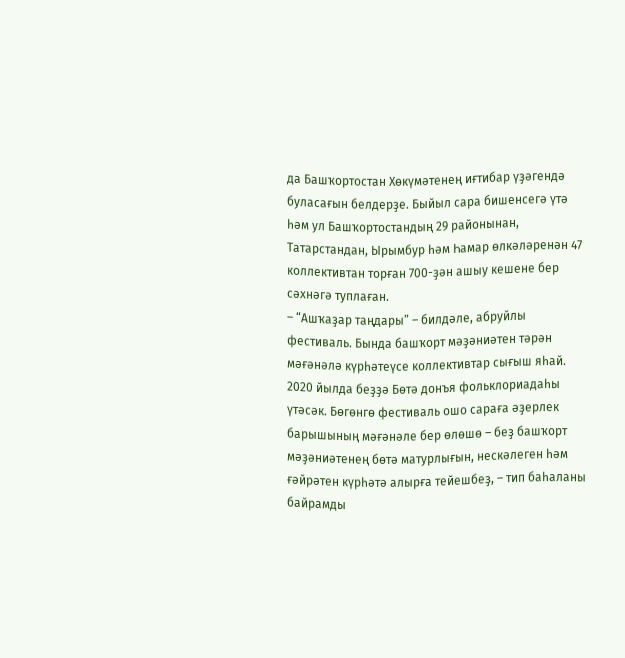да Башҡортостан Хөкүмәтенең иғтибар үҙәгендә буласағын белдерҙе. Быйыл сара бишенсегә үтә һәм ул Башҡортостандың 29 районынан, Татарстандан, Ырымбур һәм Һамар өлкәләренән 47 коллективтан торған 700-ҙән ашыу кешене бер сәхнәгә туплаған.
– “Ашҡаҙар таңдары” – билдәле, абруйлы фестиваль. Бында башҡорт мәҙәниәтен тәрән мәғәнәлә күрһәтеүсе коллективтар сығыш яһай. 2020 йылда беҙҙә Бөтә донъя фольклориадаһы үтәсәк. Бөгөнгө фестиваль ошо сараға әҙерлек барышының мәғәнәле бер өлөшө – беҙ башҡорт мәҙәниәтенең бөтә матурлығын, нескәлеген һәм ғәйрәтен күрһәтә алырға тейешбеҙ, – тип баһаланы байрамды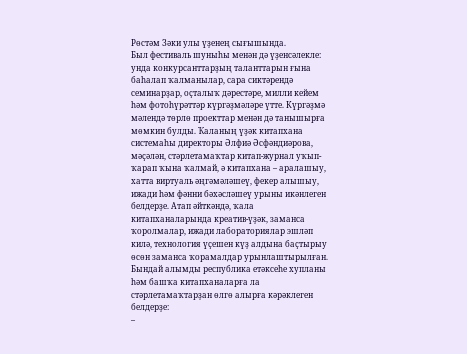Рөстәм Зәки улы үҙенең сығышында.
Был фестиваль шуныһы менән дә үҙенсәлекле: унда конкурсанттарҙың таланттарын ғына баһалап ҡалманылар, сара сиктәрендә семинарҙар, оҫталыҡ дәрестәре, милли кейем һәм фотоһүрәттәр күргәҙмәләре үтте. Күргәҙмә мәлендә төрлө проекттар менән дә танышырға мөмкин булды. Ҡаланың үҙәк китапхана системаһы директоры Әлфиә Әсфәндиәрова, мәҫәлән, стәрлетамаҡтар китап-журнал уҡып-ҡарап ҡына ҡалмай, ә китапхана – аралашыу, хатта виртуаль әңгәмәләшеү, фекер алышыу, ижади һәм фәнни бәхәсләшеү урыны икәнлеген белдерҙе. Атап әйткәндә, ҡала китапханаларында креатив-үҙәк, заманса ҡоролмалар, ижади лабораториялар эшләп килә, технология үҫешен күҙ алдына баҫтырыу өсөн заманса ҡорамалдар урынлаштырылған. Бындай алымды республика етәксеһе хупланы һәм башҡа китапханаларға ла стәрлетамаҡтарҙан өлгө алырға кәрәклеген белдерҙе:
–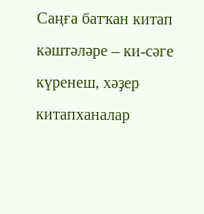Саңға батҡан китап кәштәләре – ки-сәге күренеш, хәҙер китапханалар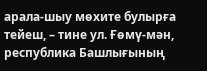арала-шыу мөхите булырға тейеш, – тине ул. Ғөмү-мән, республика Башлығының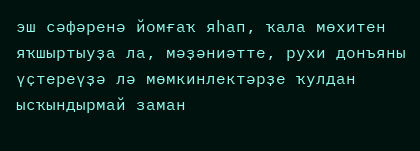эш сәфәренә йомғаҡ яһап, ҡала мөхитен яҡшыртыуҙа ла, мәҙәниәтте, рухи донъяны үҫтереүҙә лә мөмкинлектәрҙе ҡулдан ысҡындырмай заман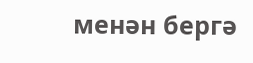менән бергә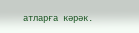атларға кәрәк.